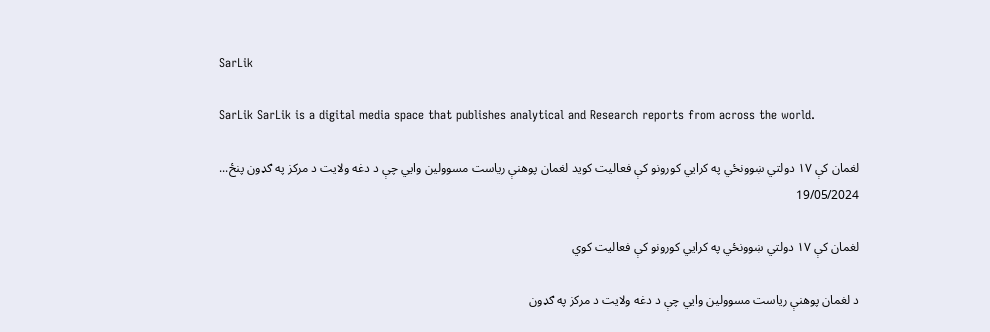SarLik

SarLik SarLik is a digital media space that publishes analytical and Research reports from across the world.

لغمان کې ۱۷ دولتي ښوونځي په کرایي کورونو کې فعالیت کويد لغمان پوهنې ریاست مسوولین وایي چې د دغه ولایت د مرکز په ګډون پنځ...
19/05/2024

لغمان کې ۱۷ دولتي ښوونځي په کرایي کورونو کې فعالیت کوي

د لغمان پوهنې ریاست مسوولین وایي چې د دغه ولایت د مرکز په ګډون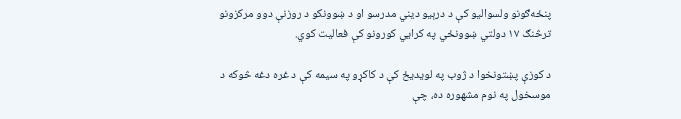پنځه‌ګونو ولسوالیو کې د درېیو دیني مدرسو او د ښوونکو د روزنې دوو مرکزونو ترڅنګ ۱۷ دولتي ښوونځي په کرایي کورونو کې فعالیت کوي.

د کوزې پښتونخوا د ژوب په لویدیځ کې د کاکړو په سیمه کې د غره دغه څوکه د موسخول په نوم مشهوره ده، چې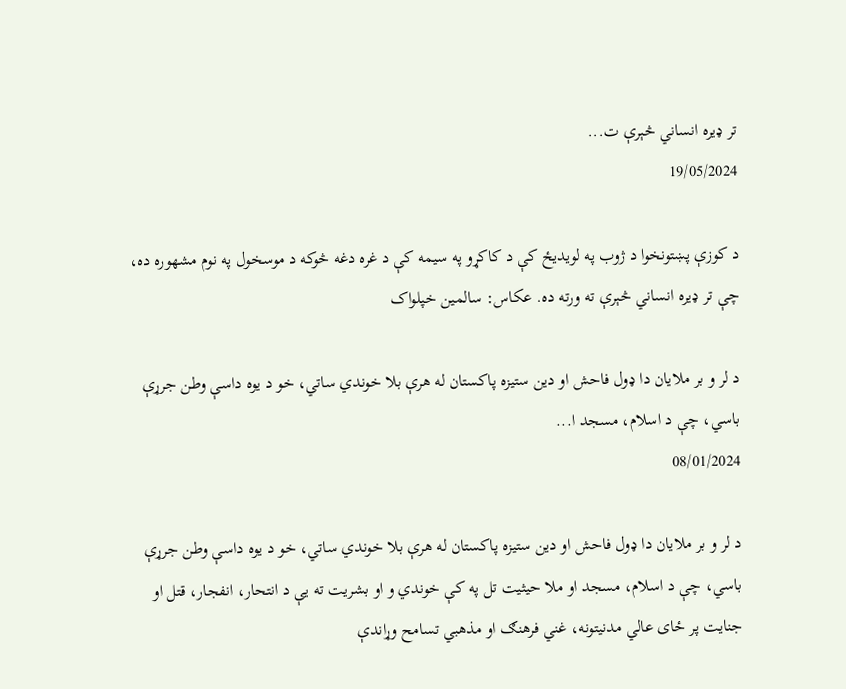تر ډیره انساني څېرې ت...
19/05/2024

د کوزې پښتونخوا د ژوب په لویدیځ کې د کاکړو په سیمه کې د غره دغه څوکه د موسخول په نوم مشهوره ده، چې تر ډیره انساني څېرې ته ورته ده. عکاس: سالمین خپلواک

د لر و بر ملایان دا ډول فاحش او دین ستیزه پاکستان له هرې بلا خوندي ساتي، خو د یوه داسې وطن جرړې باسي، چې د اسلام، مسجد ا...
08/01/2024

د لر و بر ملایان دا ډول فاحش او دین ستیزه پاکستان له هرې بلا خوندي ساتي، خو د یوه داسې وطن جرړې باسي، چې د اسلام، مسجد او ملا حیثیت تل په کې خوندي و او بشریت ته یې د انتحار، انفجار، قتل او جنايت پر ځای عالي مدنیتونه، غني فرهنګ او مذهبي تسامح وړاندې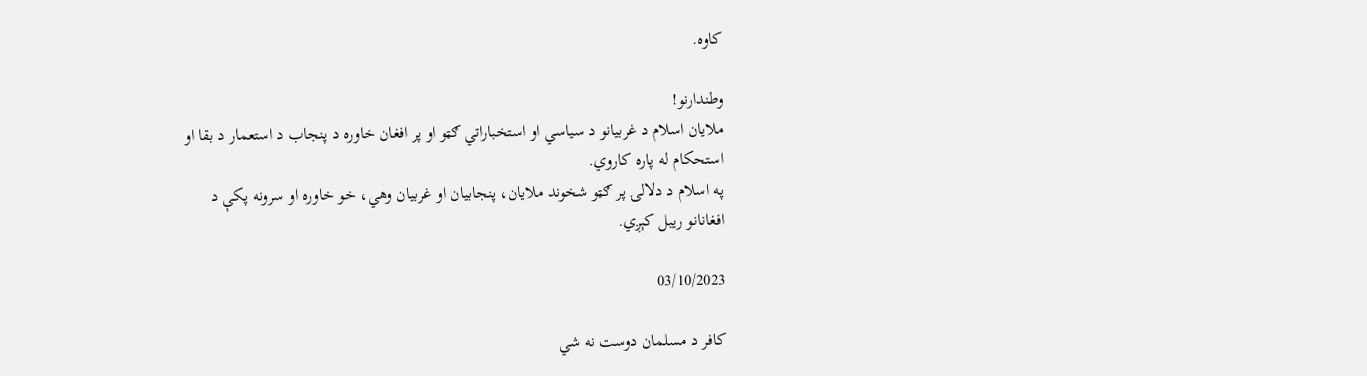کاوه.

وطندارنو!
ملایان اسلام د غربیانو د سیاسي او استخباراتي ګټو او پر افغان خاوره د پنجاب د استعمار د بقا او استحکام له پاره کاروي.
په اسلام د دلالۍ پر ګټو شخوند ملایان، پنجابیان او غربیان وهي، خو خاوره او سرونه پکې د افغانانو ريبل کېږي.

03/10/2023

کافر د مسلمان دوست نه شي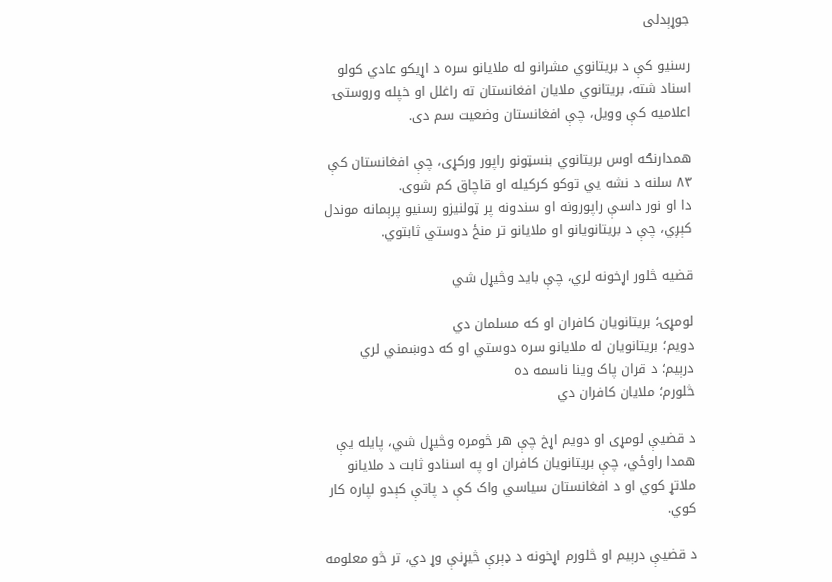جوړېدلی

رسنيو کې د بريتانوي مشرانو له ملايانو سره د اړيکو عادي کولو اسناد شته، بريتانوي ملايان افغانستان ته راغلل او خپله وروستۍ اعلاميه کې وويل، چې افغانستان وضعيت سم دی.

همدارنګه اوس بريتانوي بنسټونو راپور ورکړی، چې افغانستان کې ۸۳ سلنه د نشه يي توکو کرکيله او قاچاق کم شوی.
دا او نور داسې راپورونه او سندونه پر ټولنيزو رسنيو پرېمانه موندل کېږي، چې د بريتانويانو او ملايانو تر منځ دوستي ثابتوي.

قضيه څلور اړخونه لري، چې بايد وڅيړل شي

لومړۍ؛ بريتانويان کافران او که مسلمان دي
دويم؛ بريتانويان له ملايانو سره دوستي او که دوښمني لري
درېيم؛ د قران پاک وينا ناسمه ده
څلورم؛ ملايان کافران دي

د قضيې لومړی او دويم اړخ چې هر څومره وڅيړل شي، پايله يې همدا راوځي، چې بريتانويان کافران او په اسنادو ثابت د ملايانو ملاتړ کوي او د افغانستان سياسي واک کې د پاتې کېدو لپاره کار کوي.

د قضيې درېيم او څلورم اړخونه د ډېرې څيړنې وړ دي، تر څو معلومه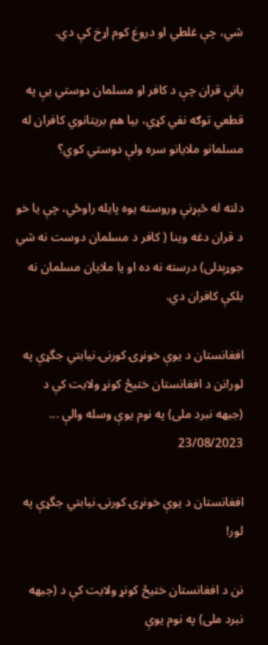شي، چې غلطي او دروغ کوم اړخ کې دي.

يانې قران چې د کافر او مسلمان دوستي يې په قطعي توګه نفي کړي، بيا هم بريتانوي کافران له مسلمانو ملايانو سره ولې دوستي کوي؟

دلته له څېړنې وروسته يوه پايله راوځي، چې يا خو د قران دغه وينا ( کافر د مسلمان دوست نه شي جوړېدلی) درسته نه ده او يا ملايان مسلمان نه بلکې کافران دي.

افغانستان د يوې خونړۍ کورنۍ نيابتي جگړې په لور!نن د افغانستان ختيځ کونړ ولايت کې د (جبهه نبرد ملی) په نوم يوې وسله والې ...
23/08/2023

افغانستان د يوې خونړۍ کورنۍ نيابتي جگړې په لور!

نن د افغانستان ختيځ کونړ ولايت کې د (جبهه نبرد ملی) په نوم يوې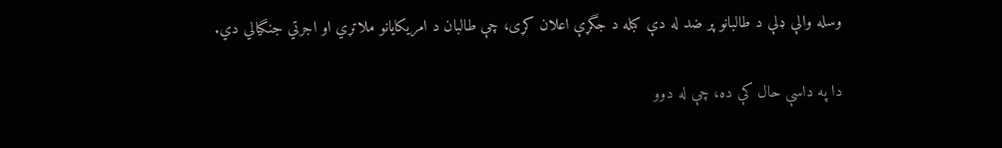وسله والې ډلې د طالبانو پر ضد له دې کبله د جگړې اعلان کړی، چې طالبان د امريکايانو ملاتړي او اجرتي جنگيالي دي.

دا په داسې حال کې ده، چې له دوو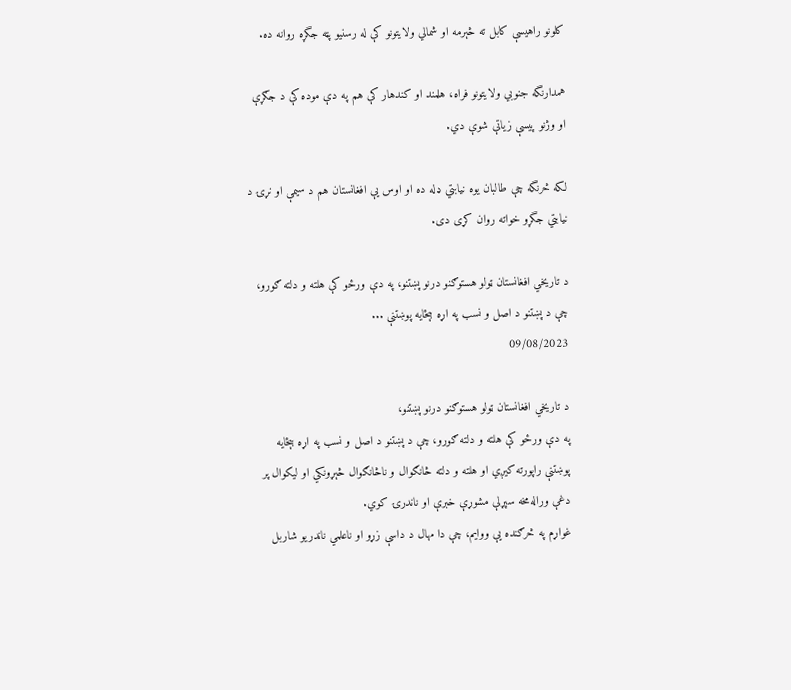کلونو راهيسې کابل ته څېرمه او شمالي ولایتونو کې له رسنيو پټه جگړه روانه ده.

همدارنگه جنوبي ولايتونو فراه، هلمند او کندهار کې هم په دې موده کې د جګړې او وژنو پيسې زیاتې شوې دي.

لکه څرنگه چې طالبان يوه نیابتي ډله ده او اوس یې افغانستان هم د سيمې او نړۍ د نیابتي جگړو خواته روان کړی دی.

د تاریخي افغانستان ټولو هستوګنو درنو پښتنو، په دې ورځو کې هلته و دلته ګورو، چې د پښتنو د اصل و نسب په اړه بېځایه پوښتنې ...
09/08/2023

د تاریخي افغانستان ټولو هستوګنو درنو پښتنو،
په دې ورځو کې هلته و دلته ګورو، چې د پښتنو د اصل و نسب په اړه بېځایه پوښتنې راپورته کیږي او هلته و دلته څانګوال و ناڅانګوال څېړونکي او لیکوال پر دغې وراله‌مخه سپړلې مشوړې خبرې او ناندرۍ کوي.
غواړم په څرګنده یې ووایم، چې دا مهال د داسې زړو او ناعلمي ناندریو شاربل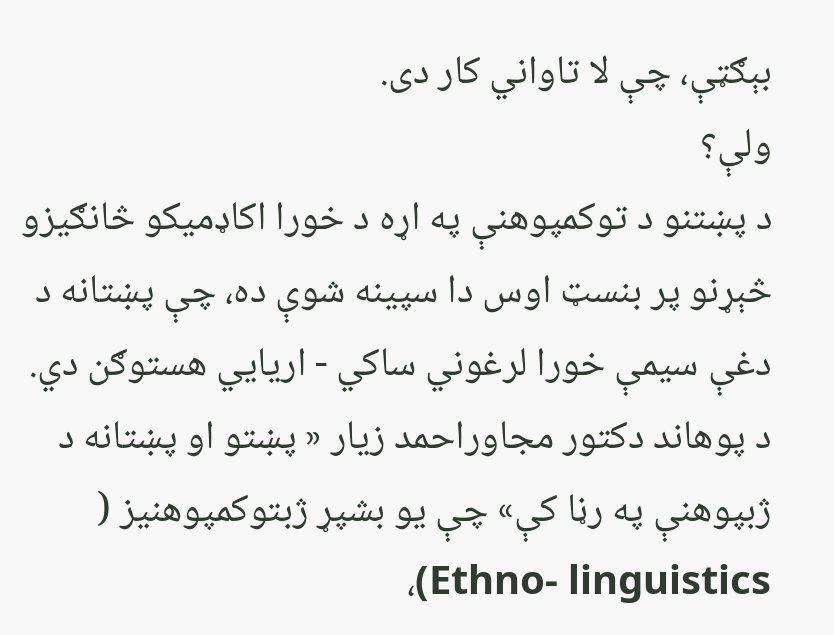بېګټې، چې لا تاواني کار دی.
ولې؟
د پښتنو د توکمپوهنې په اړه د خورا اکاډمیکو څانګیزو څېړنو پر بنسټ اوس دا سپینه شوې ده، چې پښتانه د دغې سیمې خورا لرغوني ساکي - اریايي هستوګن دي. د پوهاند دکتور مجاوراحمد زیار « پښتو او پښتانه د ژبپوهنې په رڼا کې» چې یو بشپړ ژبتوکمپوهنیز ( Ethno- linguistics)،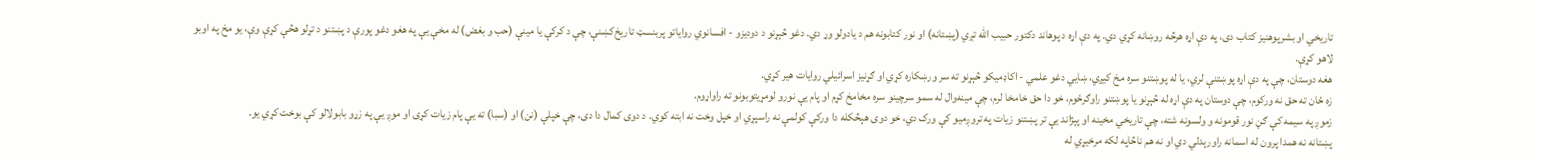تاریخي او بشرپوهنیز کتاب دی، په دې اړه هرڅه روښانه کړي دي. په دې اړه د پوهاند دکتور حبیب الله تږي (پښتانه) او نور کتابونه هم د یادولو وړ دي. دغو څېړنو د دودیزو - افسانوي روایاتو پربنسټ تاریخ‌کښنې، چې د کرکې یا مینې (حب و بغض) له مخې یې په هغو دغو پورې د پښتنو د تړلو هڅې کړې وې، یو مخ په اوبو لاهو کړې.
هغه دوستان، چې په دې اړه پوښتنې لري، یا له پوښتنو سره مخ کیږي، ښايي دغو علمي - اکاډمیکو څېړنو ته سر ورښکاره کړي او ګړنیز اسرائیلي روایات هیر کړي.
زه ځان ته حق نه ورکوم، چې دوستان په دې اړه له څېړنو یا پوښتنو راوګرځوم، خو دا حق خامخا لرم، چې مینه‌وال له سمو سرچینو سره مخامخ کړم او پام یې نورو لومړیتوبونو ته راواړوم.
زموږ په سیمه کې ګڼ نور قومونه و ولسونه شته، چې تاریخي مخینه او پېژاند یې تر پښتنو زیات په تروږمیو کې ورک دي، خو دوی هېڅکله دا ورکې کولمې نه راسپړي او خپل وخت نه ابته کوي. د دوی کمال دا دی، چې خپلې (نن) او (سبا) ته یې پام زیات کړی او موږ یې په زړو بابولالو کې بوخت کړي یو.
پښتانه نه همدا پرون له اسمانه راورېدلي دي او نه هم ناڅاپه لکه مرخیړي له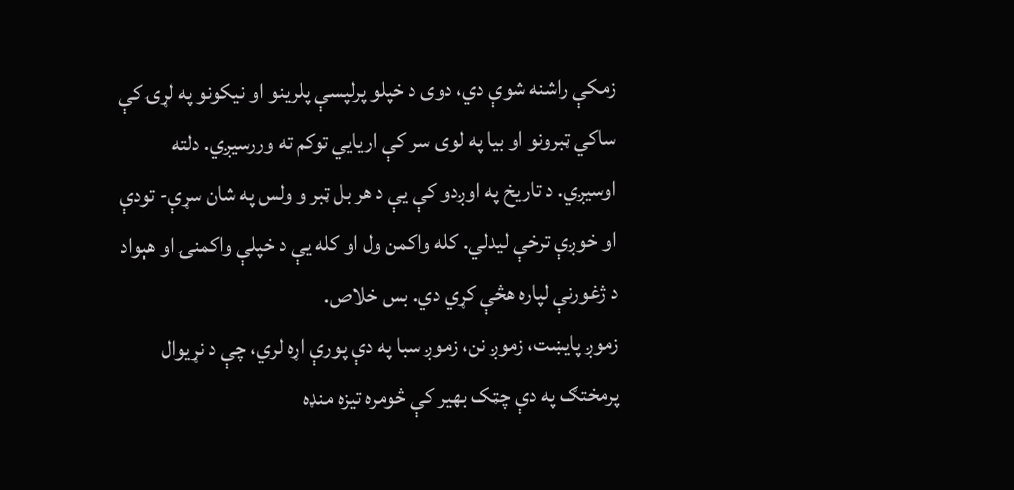زمکې راشنه شوې دي، دوی د خپلو پرلپسې پلرینو او نیکونو په لړۍ کې ساکي ټبرونو او بیا په لوی سر کې اریايي توکم ته وررسیږي. دلته اوسیږي. د تاریخ په اوږدو کې یې د هر بل ټبر و ولس په شان سړې- تودې او خوږې ترخې لیدلي. کله واکمن ول او کله یې د خپلې واکمنۍ او هېواد د ژغورنې لپاره هڅې کړي دي. بس خلاص.
زموږ پایښت، زموږ نن، زموږ سبا په دې پورې اړه لري، چې د نړیوال پرمختګ په دې چټک بهیر کې څومره تیزه منډه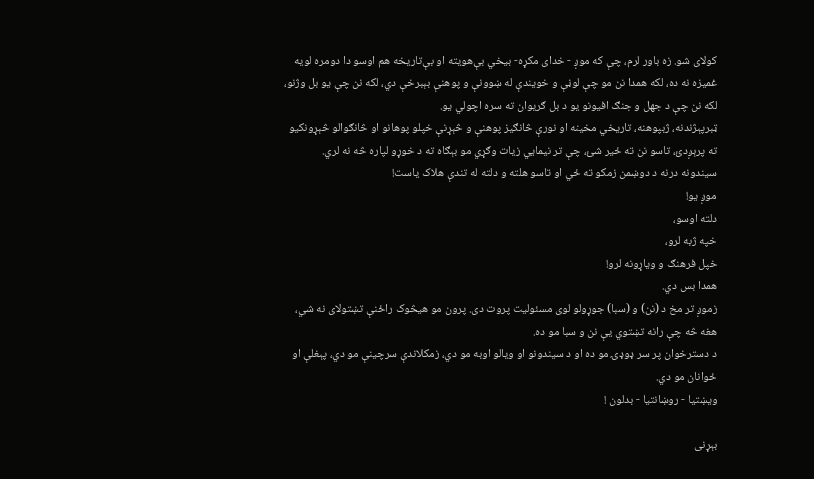کولای شو. زه باور لرم، چې که موږ - خدای مکړه- بیخي بې‌هویته او بې‌تاریخه هم اوسو دا دومره لویه غمیزه نه ده، لکه همدا نن مو چې لوڼې و خویندې له ښوونې و پوهنې بېبرخې دي، لکه نن چې یو بل وژنو، لکه نن چې د جهل و جنګ افیونو یو د بل ګریوان ته سره اچولي یو.
ټبرپېژندنه، ژبپوهنه، تاریخي مخینه او نورې څانګیز پوهنې و څېړنې خپلو پوهانو او څانګوالو څېړونکیو ته پرېږدئ، تاسو نن ته ځیر شئ، چې تر نیمايي زیات وګړي مو بېګاه ته د خوړو لپاره څه نه لري.
سیندونه درنه د دوښمن زمکو ته ځي او تاسو هلته و دلته له تندې هلاک یاست!
موږ یو!
دلته اوسو،
خپه ژبه لرو،
خپل فرهنګ و ویاړونه لرو!
همدا بس دي.
زموږ تر مخ د (نن) و (سبا) جوړولو لوی مسئولیت پروت دی. پرون مو هیڅوک راځنې تښتولای نه شي، هغه څه چې رانه تښتوي یې نن و سبا مو ده.
د دسترخوان پر سر ډوډۍ مو ده او د سیندونو او ویالو اوبه مو دي، زمکلاندې سرچینې مو دي، پېغلې او ځوانان مو دي.
ویښتیا - روښانتیا - بدلون !

بېړنی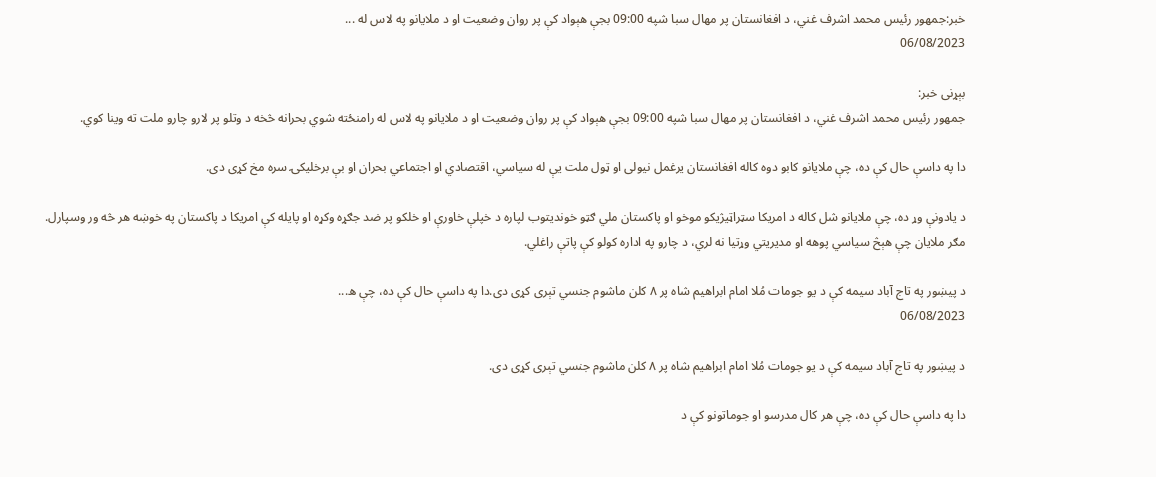خبر:جمهور رئيس محمد اشرف غني، د افغانستان پر مهال سبا شپه 09:00 بجې هېواد کې پر روان وضعیت او د ملايانو په لاس له ...
06/08/2023

بېړنی خبر:
جمهور رئيس محمد اشرف غني، د افغانستان پر مهال سبا شپه 09:00 بجې هېواد کې پر روان وضعیت او د ملايانو په لاس له رامنځته شوي بحرانه څخه د وتلو پر لارو چارو ملت ته وینا کوي.

دا په داسې حال کې ده، چې ملايانو کابو دوه کاله افغانستان يرغمل نيولی او ټول ملت يې له سياسي، اقتصادي او اجتماعي بحران او بې برخليکۍ سره مخ کړی دی.

د يادونې وړ ده، چې ملايانو شل کاله د امريکا سټراټيژيکو موخو او پاکستان ملي ګټو خونديتوب لپاره د خپلې خاورې او خلکو پر ضد جګړه وکړه او پايله کې امريکا د پاکستان په خوښه هر څه ور وسپارل.
مګر ملايان چې هېڅ سياسي پوهه او مديريتي وړتيا نه لري، د چارو په اداره کولو کې پاتې راغلي.

د پیښور په تاج آباد سیمه کې د یو جومات مُلا امام ابراھیم شاہ پر ۸ کلن ماشوم جنسي تېری کړی دی.دا په داسې حال کې ده، چې ه...
06/08/2023

د پیښور په تاج آباد سیمه کې د یو جومات مُلا امام ابراھیم شاہ پر ۸ کلن ماشوم جنسي تېری کړی دی.

دا په داسې حال کې ده، چې هر کال مدرسو او جوماتونو کې د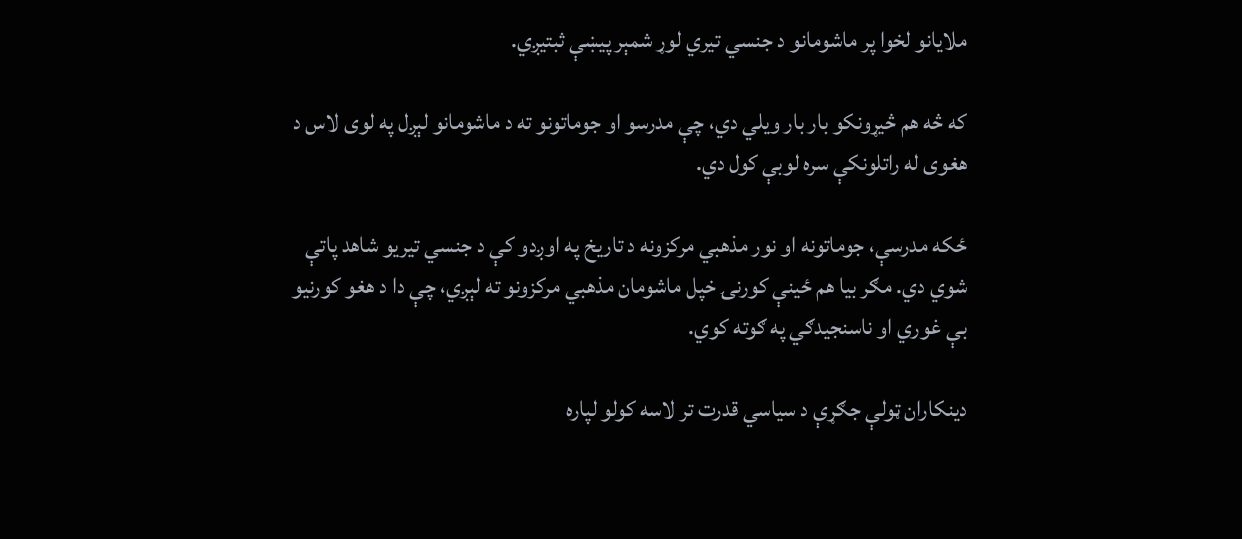ملايانو لخوا پر ماشومانو د جنسي تيري لوړ شمېر پيښې ثبتيږي.

که څه هم څيړونکو بار بار ويلي دي، چې مدرسو او جوماتونو ته د ماشومانو لېږل په لوی لاس د هغوی له راتلونکې سره لوبې کول دي.

ځکه مدرسې، جوماتونه او نور مذهبي مرکزونه د تاريخ په اوږدو کې د جنسي تيريو شاهد پاتې شوي دي. مګر بيا هم ځينې کورنۍ خپل ماشومان مذهبي مرکزونو ته لېږي، چې دا د هغو کورنيو بې غوري او ناسنجيدګي په ګوته کوي.

دينکاران ټولې جګړې د سياسي قدرت تر لاسه کولو لپاره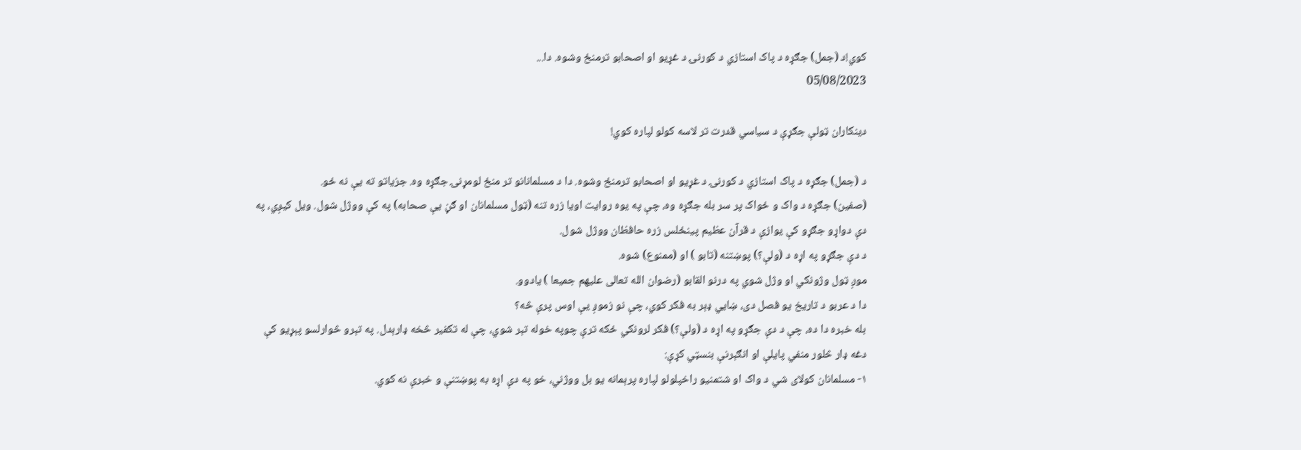کوي!د (جمل) جګړه د پاک استازي د کورنۍ د غړیو او اصحابو ترمنځ وشوه. دا...
05/08/2023

دينکاران ټولې جګړې د سياسي قدرت تر لاسه کولو لپاره کوي!

د (جمل) جګړه د پاک استازي د کورنۍ د غړیو او اصحابو ترمنځ وشوه. دا د مسلمانانو تر منځ لومړنۍ جګړه وه. جزیاتو ته یې نه ځو.
(صفین) جګړه د واک و ځواک پر سر بله جګړه وه، چې په یوه روایت اویا زره تنه (ټول مسلمانان او ګڼ یې صحابه) په کې ووژل شول. ویل کیږي، په دې دواړو جګړو کې یوازې د قرآن عظیم پینځلس زره حافظان ووژل شول.
د دې جګړو په اړه د (ولې؟) پوښتنه (تابو ) او (ممنوع) شوه.
موږ ټول وژونکي او وژل شوي په درنو القابو (رضوان الله تعالى عليهم جميعا ) یادوو.
دا د عربو د تاریخ یو فصل دی، ښايي ډېر به فکر کوي، چې نو زموږ یې اوس پرې څه؟
بله خبره دا ده، چې د دې جګړو په اړه د (ولې؟) فکر لرونکي ځکه ترې چوپه خوله تېر شوي، چې له تکفیر څخه ډارېدل. په تېرو څوارلسو پېړیو کې دغه ډار څلور منفي پایلې او انګېرنې بنسټي کړې:
۱- مسلمانان کولای شي د واک او شتمنیو راخپلولو لپاره پرېمانه یو بل ووژني، خو په دې اړه به پوښتنې و خبرې نه کوي.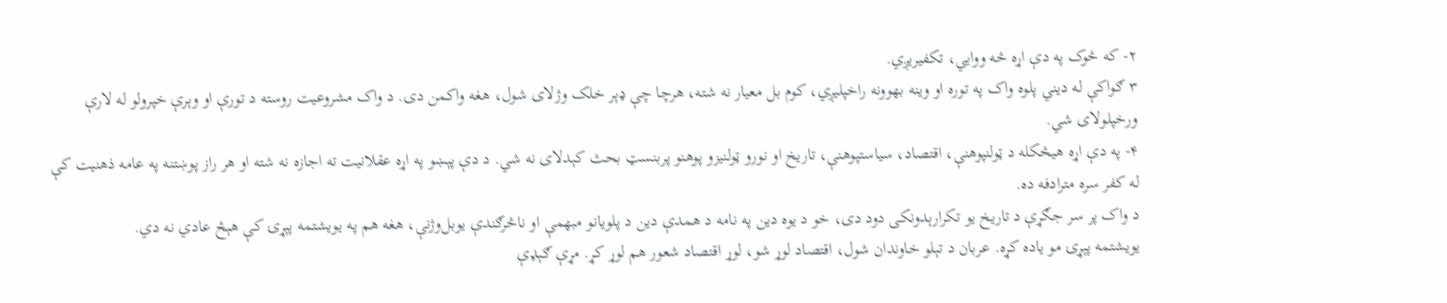۲- که څوک په دې اړه څه ووايي، تکفیریږي.
۳ ګواکې له دیني پلوه واک په توره او وینه بهوونه راخپلیږي، کوم بل معیار نه شته، هرچا چې ډېر خلک وژلای شول، هغه واکمن دی. د واک مشروعیت روسته د تورې او وېرې خپرولو له لارې ورخپلولای شي.
۴- په دې اړه هیڅکله د ټولنپوهنې، اقتصاد، سیاستپوهنې، تاریخ او نورو ټولنیزو پوهنو پربنسټ بحث کېدلای نه شي. د دې پېښو په اړه عقلانیت ته اجازه نه شته او هر راز پوښتنه په عامه ذهنیت کې له کفر سره مترادفه ده.
د واک پر سر جګړې د تاریخ یو تکرارېدونکی دود دی، خو د یوه دین په نامه د همدې دین د پلویانو مبهمې او ناڅرګندې یوبل‌وژنې، هغه هم په یویشتمه پېړۍ کې هېڅ عادي نه دي.
یویشتمه پېړۍ مو یاده کړه. عربان د تېلو خاوندان شول، اقتصاد لوړ شو، لوړ اقتصاد شعور هم لوړ کړ. مړې ګېډې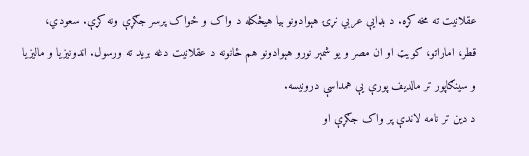عقلانیت ته مخه کړه. د بډايې عربي نړۍ هېوادونو بیا هيڅکله د واک و ځواک پرسر جګړې ونه کړې. سعودي، قطر، اماراتو، کویټ او ان مصر و یو شمېر نورو هېوادونو هم ځانونه د عقلانیت دغه برید ته ورسول. اندونیزیا و مالیزیا و سینګاپور تر مالدیف پورې یې همداسې درونیسه.
د دین تر نامه لاندې پر واک جګړې او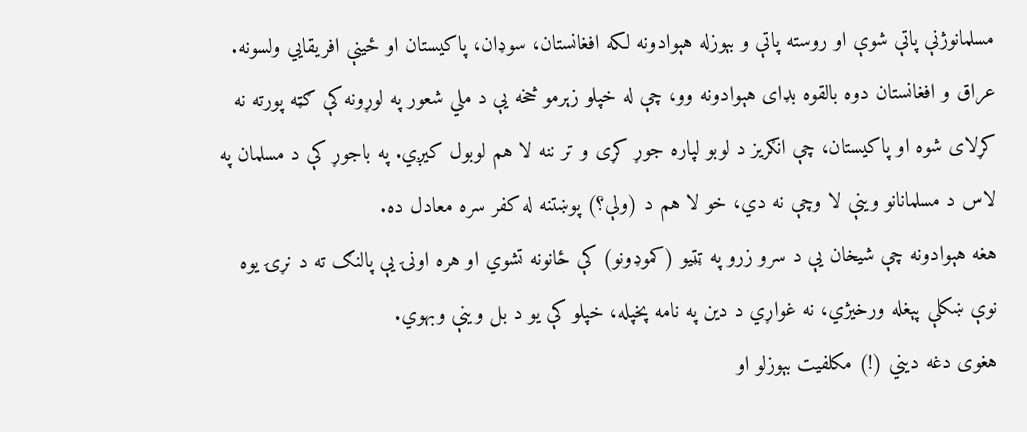مسلمانوژنې پاتې شوې او روسته پاتې و بېوزله هېوادونه لکه افغانستان، سوډان، پاکیستان او ځینې افریقايي ولسونه.
عراق و افغانستان دوه بالقوه بډای هېوادونه وو، چې له خپلو زېرمو څخه یې د ملي شعور په لوړونه کې ګټه پورته نه کړلای شوه او پاکیستان، چې انګریز د لوبو لپاره جوړ کړی و تر ننه لا هم لوبول کیږي. په باجوړ کې د مسلمان په لاس د مسلمانانو وینې لا وچې نه دي، خو لا هم د (ولې؟) پوښتنه له کفر سره معادل ده.
هغه هېوادونه چې شیخان یې د سرو زرو په ټټیو (کموډونو) کې ځانونه تشوي او هره اونۍ یې پالنګ ته د نړۍ یوه نوې ښکلې پېغله ورخيژي، نه غواړي د دین په نامه پخپله، خپلو کې یو د بل وینې وبهوي.
هغوی دغه دیني (!) مکلفیت بېوزلو او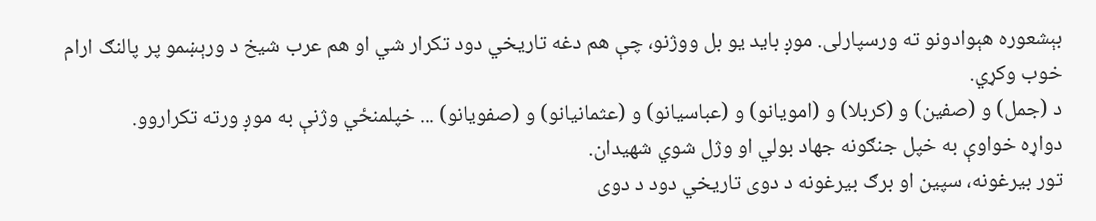بېشعوره هېوادونو ته ورسپارلی. موږ باید یو بل ووژنو، چې هم دغه تاریخي دود تکرار شي او هم عرب شیخ د ورېښمو پر پالنګ ارام خوب وکړي.
د (جمل) و (صفین) و (کربلا) و (امویانو) و (عباسیانو) و (عثمانیانو) و (صفویانو) ... خپلمنځي وژنې به موږ ورته تکراروو.
دواړه خواوې به خپل جنګونه جهاد بولي او وژل شوي شهیدان.
تور بیرغونه، سپین او برګ بیرغونه د دوی تاریخي دود د دوی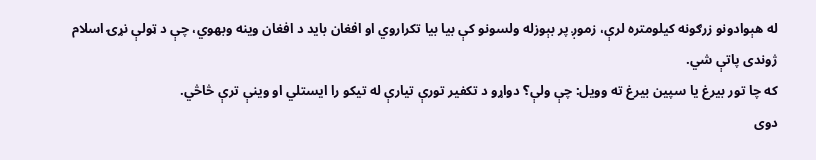له هېوادونو زرګونه کیلومتره لرې، زموږ پر بېوزله ولسونو کې بیا بیا تکراروي او افغان باید د افغان وینه وبهوي، چې د ټولې نړۍ اسلام ژوندی پاتې شي.
که چا تور بیرغ یا سپین بیرغ ته وویل: چې ولې؟ دواړو د تکفیر تورې تیارې له تيکو را ایستلي او وینې ترې څاڅي.
دوی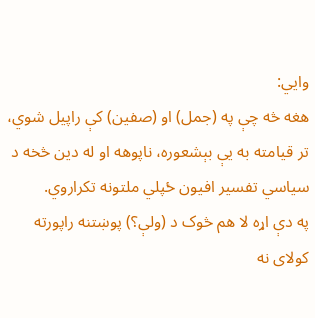وايي:
هغه څه چې په (جمل) او (صفین) کې راپیل شوي، تر قیامته به يې بېشعوره، ناپوهه او له دین څخه د سیاسي تفسیر افیون ځپلي ملتونه تکراروي.
په دې اړه لا هم څوک د (ولې؟) پوښتنه راپورته کولای نه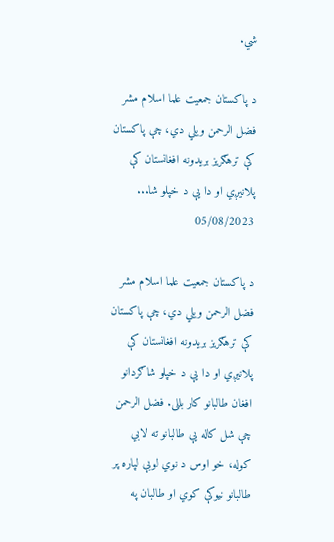شي.

د پاکستان جمعيت علما اسلام مشر فضل الرحمن ويلي دي، چې پاکستان کې ترهګريز بريدونه افغانستان کې پلانيږي او دا يې د خپلو شا...
05/08/2023

د پاکستان جمعيت علما اسلام مشر فضل الرحمن ويلي دي، چې پاکستان کې ترهګريز بريدونه افغانستان کې پلانيږي او دا يې د خپلو شاګردانو افغان طالبانو کار بللی. فضل الرحمن چې شل کاله يې طالبانو ته لابي کوله، خو اوس د نوي لوبې لپاره پر طالبانو نيوکې کوي او طالبان په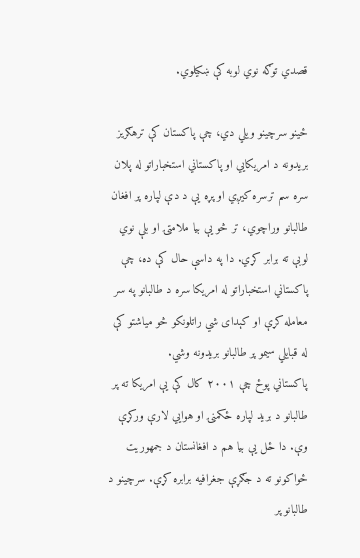قصدي توګه نوي لوبه کې ښکيلوي.

ځينو سرچينو ويلي دي، چې پاکستان کې ترهګريز بريدونه د امريکايي او پاکستاني استخباراتو له پلان سره سم ترسره کيږي او پړه یې د دې لپاره پر افغان طالبانو وراچوي، تر څو يې بيا ملامتۍ او بلې نوي لوبې ته برابر کړي. دا په داسې حال کې ده، چې پاکستاني استخباراتو له امریکا سره د طالبانو په سر معامله کړې او کېدای شي راتلونکو څو مياشتو کې له قبايلي سيمو پر طالبانو بريدونه وشي.
پاکستاني پوځ چې ۲۰۰۱ کال کې يې امريکا ته پر طالبانو د بريد لپاره ځکمنۍ او هوايي لارې ورکړې وې. دا ځل يې بیا هم د افغانستان د جمهوريت ځواکونو ته د جګړې جغرافيه برابره کړې. سرچينو د طالبانو پر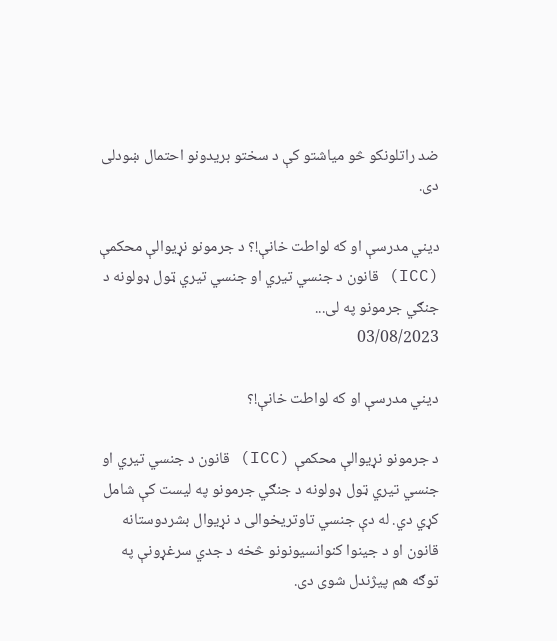ضد راتلونکو څو مياشتو کې د سختو بريدونو احتمال ښودلی دی.

ديني مدرسې او که لواطت خانې!؟ د جرمونو نړیوالې محکمې (ICC) قانون د جنسي تیري او جنسي تیري ټول ډولونه د جنګي جرمونو په لی...
03/08/2023

ديني مدرسې او که لواطت خانې!؟

د جرمونو نړیوالې محکمې (ICC) قانون د جنسي تیري او جنسي تیري ټول ډولونه د جنګي جرمونو په لیست کې شامل کړي دي. له دې جنسي تاوتریخوالی د نړیوال بشردوستانه قانون او د جینوا کنوانسیونونو څخه د جدي سرغړونې په توګه هم پیژندل شوی دی.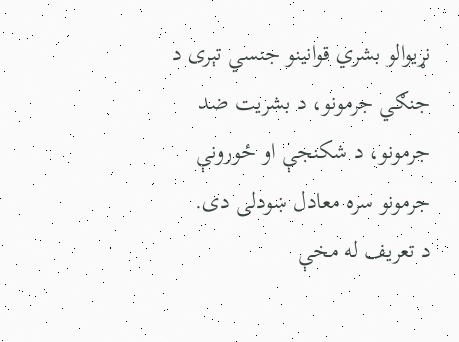نړيوالو بشري قوانينو جنسي تېری د جنګي جرمونو، د بشريت ضد جرمونو، د شکنجې او ځورونې جرمونو سره معادل ښودلی دی.
د تعريف له مخې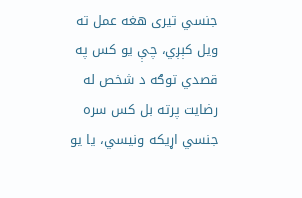جنسي تیری هغه عمل ته ويل کېږي، چې یو کس په قصدي توګه د شخص له رضایت پرته بل کس سره جنسي اړیکه ونیسي، یا یو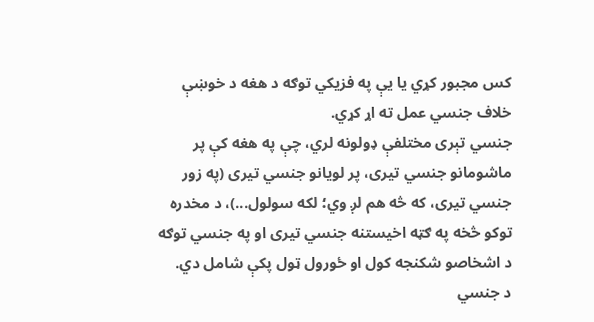کس مجبور کړي یا يې په فزیکي توګه د هغه د خوښې خلاف جنسي عمل ته اړ کړي.
جنسي تېری مختلفې ډولونه لري، چې په هغه کې پر ماشومانو جنسي تیری، پر لويانو جنسي تیری (په زور جنسي تيری، که څه هم لږ وي؛ لکه سولول...)، د مخدره توکو څخه په ګټه اخيستنه جنسي تیری او په جنسي توګه د اشخاصو شکنجه کول او ځورول ټول پکې شامل دي.
د جنسي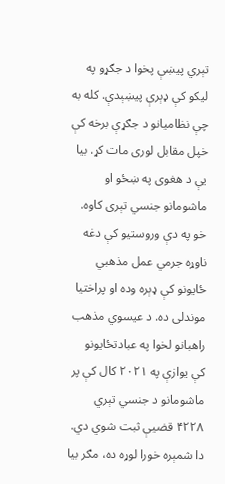تېري پيښې پخوا د جګړو په لیکو کې ډېرې پيښېدې. کله به چې نظاميانو د جګړې برخه کې خپل مقابل لوری مات کړ. بيا یې د هغوی په ښځو او ماشومانو جنسي تېری کاوه.
خو په دې وروستيو کې دغه ناوړه جرمي عمل مذهبي ځايونو کې ډېره وده او پراختيا موندلی ده. د عيسوي مذهب راهبانو لخوا په عبادتځایونو کې يوازې په ۲۰۲۱ کال کې پر ماشومانو د جنسي تېري ۴۲۲۸ قضيې ثبت شوي دي. دا شمېره خورا لوړه ده، مګر بيا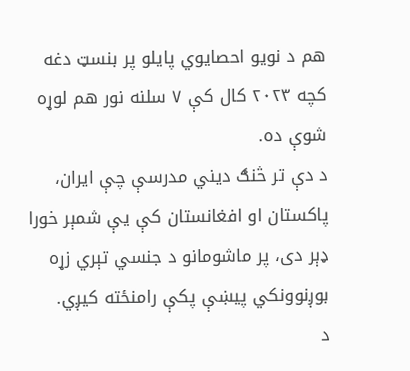هم د نويو احصايوي پايلو پر بنسټ دغه کچه ۲۰۲۳ کال کې ۷ سلنه نور هم لوړه شوې ده.
د دې تر څنګ ديني مدرسې چې ايران، پاکستان او افغانستان کې يې شمېر خورا ډېر دی، پر ماشومانو د جنسي تېري زړه بوږنوونکي پيښې پکې رامنځته کيږي.
د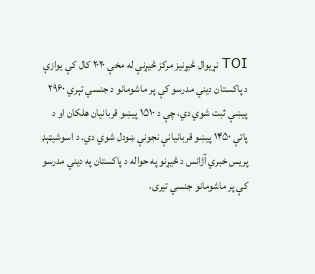TOI نړيوال څيړنيز مرکز څيړنې له مخې ۲۰۲۰ کال کې يوازې د پاکستان ديني مدرسو کې پر ماشومانو د جنسي تېري ۲۹۶۰ پيښې ثبت شوي دي، چې د ۱۵۱۰ پيښو قربانيان هلکان او د پاتې ۱۴۵۰ پيښو قربانيانې نجونې ښودل شوي دي. د اسوشيټېډ پريس خبري آژانس د څيړنو په حواله د پاکستان په ديني مدرسو کې پر ماشومانو جنسي تیری،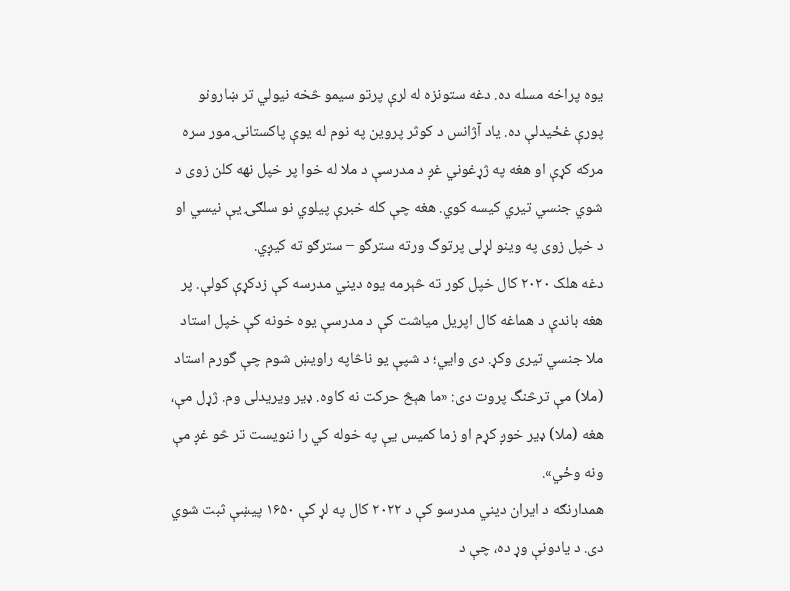يوه پراخه مسله ده. دغه ستونزه له لرې پرتو سيمو څخه نيولي تر ښارونو پورې غځيدلې ده. یاد آژانس د کوثر پروين په نوم له يوې پاکستانۍ مور سره مرکه کړې او هغه په ژړغوني غږ د مدرسې د ملا له خوا پر خپل نهه کلن زوی د شوي جنسي تيري کيسه کوي. هغه چې کله خبرې پيلوي نو سلګۍ یې نیسي او د خپل زوی په وينو لړلی پرتوگ ورته سترگو – سترګو ته کيږي.
دغه هلک ۲۰۲۰ کال خپل کور ته څېرمه يوه ديني مدرسه کې زدکړې کولې. پر هغه باندې د هماغه کال اپريل مياشت کې د مدرسې يوه خونه کې خپل استاد ملا جنسي تيری وکړ. دی وايي؛ د شپې يو ناڅاپه راويښ شوم چې گورم استاد (ملا) مې ترڅنگ پروت دی: «ما هېڅ حرکت نه کاوه. ډير ويريدلی وم. ژړل مې، هغه (ملا) ډير خوږ کړم او زما کميس یې په خوله کي را ننويست تر څو غږ مې ونه وځي».
همدارنګه د ايران ديني مدرسو کې د ۲۰۲۲ کال په لړ کې ۱۶۵۰ پيښې ثبت شوي دی. د یادونې وړ ده، چې د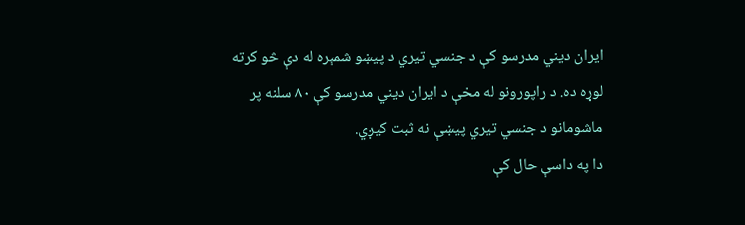ايران ديني مدرسو کې د جنسي تيري د پيښو شمېره له دې څو کرته لوړه ده. د راپورونو له مخې د ايران ديني مدرسو کې ۸۰ سلنه پر ماشومانو د جنسي تيري پيښې نه ثبت کيږي.
دا په داسې حال کې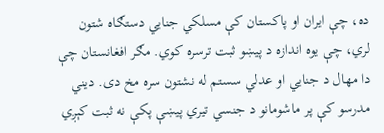ده، چې ايران او پاکستان کې مسلکي جنايي دستګاه شتون لري، چې یوه اندازه د پيښو ثبت ترسره کوي. مګر افغانستان چې دا مهال د جنايي او عدلي سستم له نشتون سره مخ دی. ديني مدرسو کې پر ماشومانو د جنسي تيري پيښې پکې نه ثبت کېږي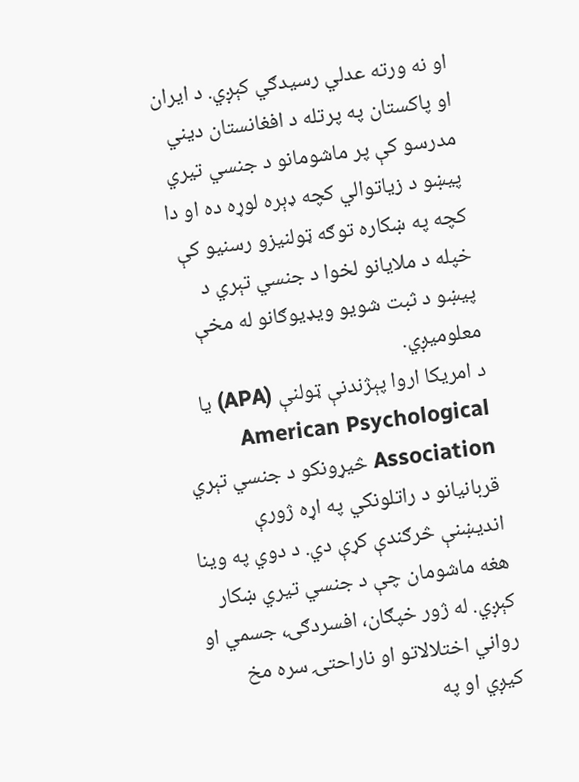او نه ورته عدلي رسيدګي کېږي. د ايران او پاکستان په پرتله د افغانستان ديني مدرسو کې پر ماشومانو د جنسي تيري پيښو د زياتوالي کچه ډېره لوړه ده او دا کچه په ښکاره توګه ټولنیزو رسنيو کې خپله د ملايانو لخوا د جنسي تېري د پيښو د ثبت شويو ويډيوګانو له مخې معلوميږي.
د امريکا اروا پېژندنې ټولنې (APA) یا American Psychological Association څيړونکو د جنسي تېري قربانيانو د راتلونکي په اړه ژورې انديښنې څرګندې کړې دي. د دوي په وينا هغه ماشومان چې د جنسي تيري ښکار کېږي. له ژور خپګان، افسردګۍ، جسمي او رواني اختلالاتو او ناراحتۍ سره مخ کيږي او په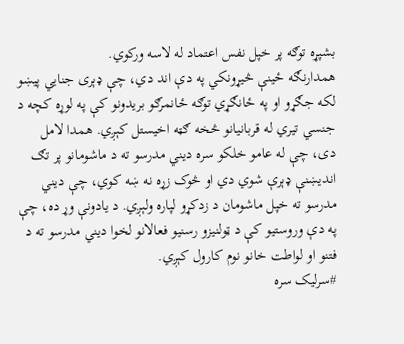بشپړه توګه پر خپل نفس اعتماد له لاسه ورکوي.
همدارنګه ځينې څيړونکي په دې اند دي، چې ډېری جنايي پيښو لکه جګړو او په ځانګړي توګه ځانمرګو بريدونو کې په لوړه کچه د جنسي تيري له قربانيانو څخه ګټه اخيستل کېږي. همدا لامل دی، چې له عامو خلکو سره ديني مدرسو ته د ماشومانو پر تګ انديښنې ډېرې شوي دي او څوک زړه نه ښه کوي، چې ديني مدرسو ته خپل ماشومان د زدکړو لپاره ولېږي. د یادونې وړ ده، چې په دې وروستيو کې د ټولنیزو رسنيو فعالانو لخوا ديني مدرسو ته د فتنو او لواطت خانو نوم کارول کېږي.
#سرلیک سره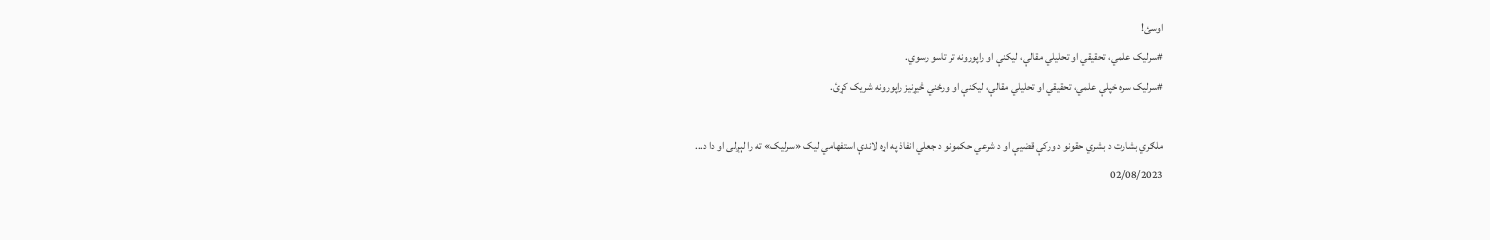اوسئ!
#سرلیک علمي، تحقيقي او تحليلي مقالې، لیکنې او راپورونه تر تاسو رسوي.
#سرلیک سره خپلې علمي، تحقيقي او تحليلي مقالې، لیکنې او ورځني څيړنيز راپورونه شريک کړئ.

ملګري بشارت د بشري حقونو د ورکې قضيې او د شرعي حکمونو د جعلي انفاذ په اړه لاندې استفهامي ليک «سرليک» ته را لېږلی او دا د...
02/08/2023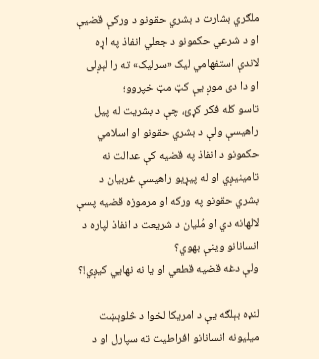ملګري بشارت د بشري حقونو د ورکې قضيې او د شرعي حکمونو د جعلي انفاذ په اړه لاندې استفهامي ليک «سرليک» ته را لېږلی او دا دی موږ يې کټ مټ خپروو؛
تاسو کله فکر کړئ، چې د بشريت له پيل راهيسې ولې د بشري حقونو او اسلامي حکمونو د انفاذ په قضيه کې عدالت نه تامينيږي او له پيړيو راهيسې غربيان د بشري حقونو په ورکه او مرموزه قضيه پسې لالهانه دي او مُليان د شريعت د انفاذ لپاره د انسانانو وينې بهوي؟
ولې دغه قضيه قطعي او يا نه نهايي کيږي!؟

لنډه بېلګه يې د امريکا لخوا د څلوېښت ميليونه انسانانو افراطيت ته سپارل او د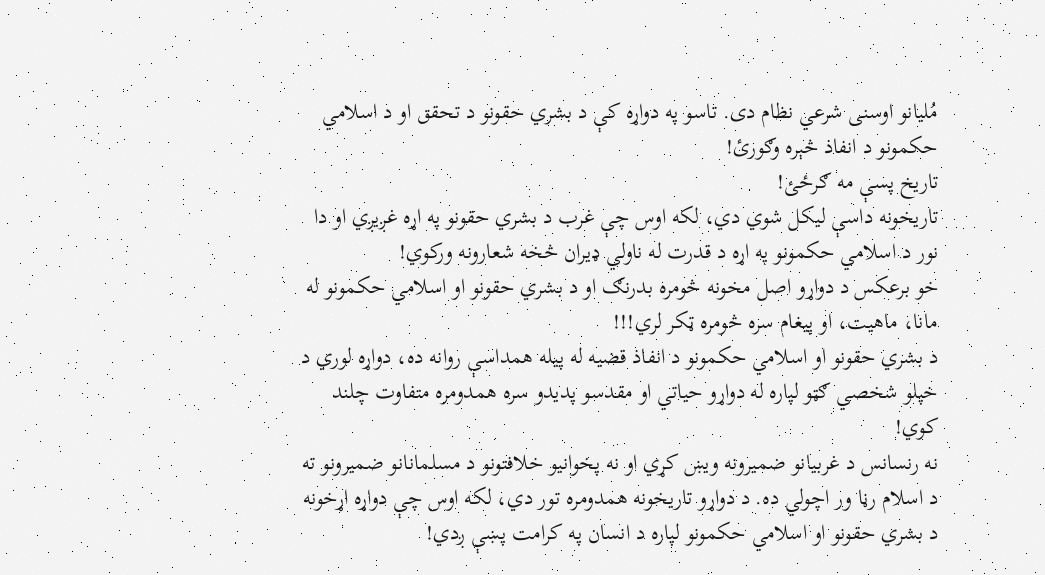مُليانو اوسنی شرعي نظام دی. تاسو په دواړه کې د بشري حقونو د تحقق او د اسلامي حکمونو د انفاذ څېره وګورئ!
تاريخ پسې مه ګرځئ!
تاريخونه داسې ليکل شوي دي، لکه اوس چې غرب د بشري حقونو په اړه غږيږي او دا نور د اسلامي حکمونو په اړه د قدرت له ناولي ډيران څخه شعارونه ورکوي!
خو برعکس د دواړو اصل مخونه څومره بدرنګ او د بشري حقونو او اسلامي حکمونو له مانا، ماهيت، او پيغام سره څومره ټکر لري!!!
د بشري حقونو او اسلامي حکمونو د انفاذ قضيه له پيله همداسې روانه ده، دواړه لوري د خپلو شخصي ګټو لپاره له دواړو حياتي او مقدسو پديدو سره همدومره متفاوت چلند کوي!
نه رنسانس د غربيانو ضميرونه ويښ کړي او نه پخوانيو خلافتونو د مسلمانانو ضميرونو ته د اسلام رڼا ور اچولي ده. د دواړو تاريخونه همدومره تور دي، لکه اوس چې دواړه اړخونه د بشري حقونو او اسلامي حکمونو لپاره د انسان په کرامت پښې ږدي!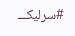#سرليکـــ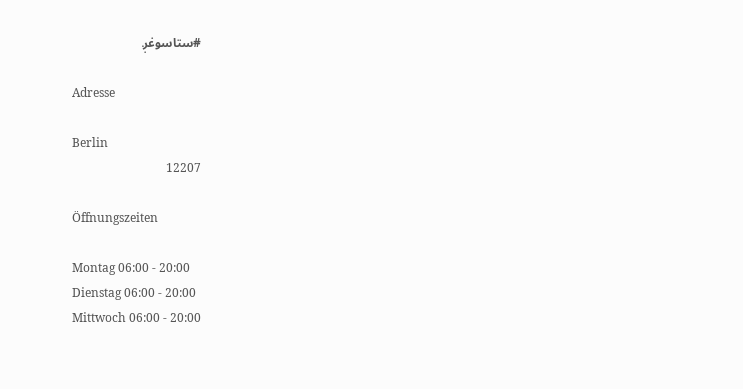#ستاسوغږ

Adresse

Berlin
12207

Öffnungszeiten

Montag 06:00 - 20:00
Dienstag 06:00 - 20:00
Mittwoch 06:00 - 20:00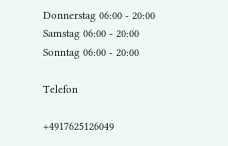Donnerstag 06:00 - 20:00
Samstag 06:00 - 20:00
Sonntag 06:00 - 20:00

Telefon

+4917625126049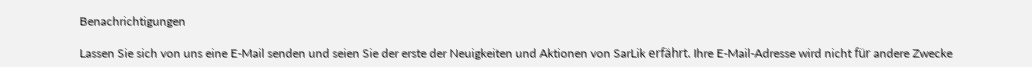Benachrichtigungen

Lassen Sie sich von uns eine E-Mail senden und seien Sie der erste der Neuigkeiten und Aktionen von SarLik erfährt. Ihre E-Mail-Adresse wird nicht für andere Zwecke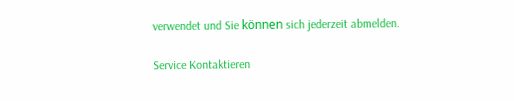verwendet und Sie können sich jederzeit abmelden.

Service Kontaktieren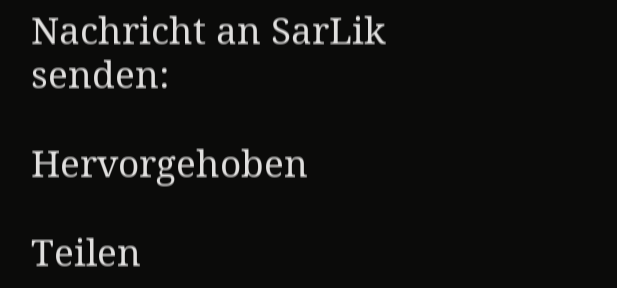Nachricht an SarLik senden:

Hervorgehoben

Teilen